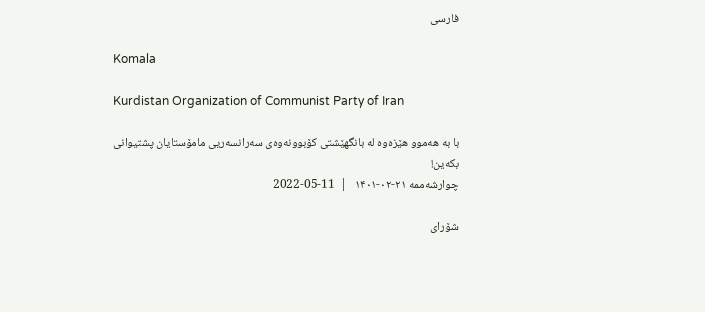فارسی

Komala

Kurdistan Organization of Communist Party of Iran

با بە هەموو هێزەوە لە بانگهێشتی کۆبوونەوەی سەرانسەریی مامۆستایان پشتیوانی بکەین!
چوارشەممە ۲۱-۰۲-۱۴۰۱   |  11-05-2022

شۆرای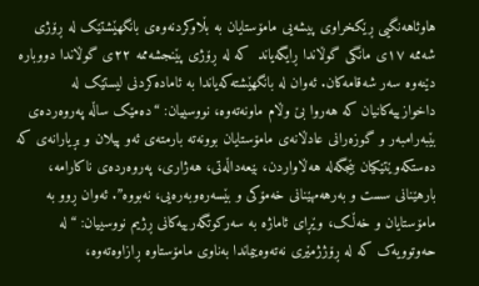هاوئاهەنگیی ڕێکخراوی پیشەیی مامۆستایان بە بڵاوکردنەوەی بانگهێشتێک لە ڕۆژی شەممە ١٧ی مانگی گوڵاندا ڕایگەیاند  کە لە ڕۆژی پێنجشەممە ٢٢ی گوڵاندا دووبارە دێنەوە سەر شەقامەکان. ئەوان لە بانگهێشتەکەیاندا بە ئامادەکردنی لیستێک لە داخوازییەکانیان کە هەروا بێ وڵام ماونەتەوە، نووسییان: “دەمێک ساڵە پەروەردەی بێبەرامبەر و گوزەرانی عادڵانەی مامۆستایان بوونەتە بارمتەی ئەو پیلان و بڕیارانەی کە دەستکەوێتێکیان بێجگەلە هەڵاواردن، بێعەداڵەتی، هەژاری، پەروەردەی ناکارامە، بارهێنانی سست و بەرهەمهێنانی خەمۆکی و بێسەرەوبەرەیی، نەبووە”. ئەوان ڕوو بە مامۆستایان و خەڵک، وێڕای ئاماژە بە سەرکوتگەرییەکانی ڕژیم نووسییان: “لە حەوتوویەک کە لە ڕۆژژمێری نەتەوەییماندا بەناوی مامۆستاوە ڕازاوەتەوە،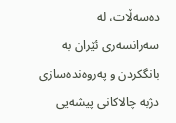دەسەڵات، لە سەرانسەری ئێران بە بانگکردن و پەروەندەسازی دژبە چالاکانی پیشەیی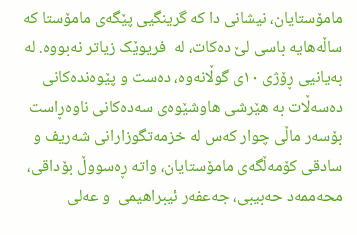مامۆستایان، نیشانی دا کە گرینگیی پێگەی مامۆستا کە ساڵەهایە باسی لێ دەکات، لە  فریوێک زیاتر نەبووە. لە بەیانیی ڕۆژی ١٠ی گوڵانەوە، دەست و پێوەندەکانی دەسەڵات بە هێرشی هاوشێوەی سەدەکانی ناوەڕاست بۆسەر ماڵی چوار کەس لە خزمەتگوزارانی شەریف و سادقی کۆمەڵگەی مامۆستایان، واتە ڕەسووڵ بۆداقی، محەممەد حەبیبی، جەعفەر ئیبراهیمی  و عەلی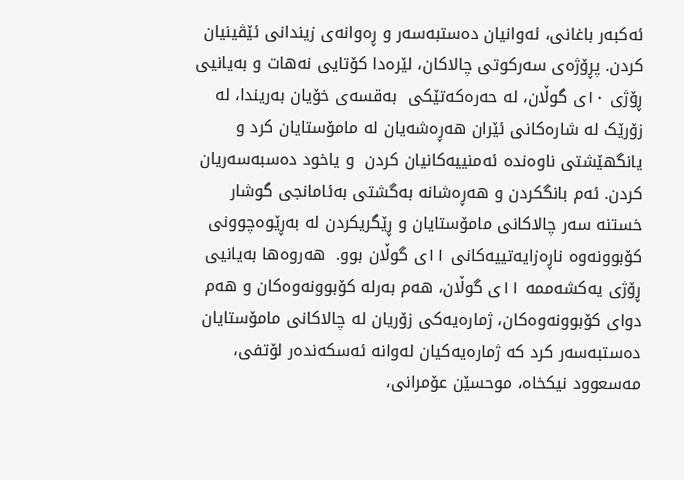ئەکبەر باغانی، ئەوانیان دەستبەسەر و ڕەوانەی زیندانی ئێڤینیان کردن. پڕۆژەی سەرکوتی چالاکان، لێرەدا کۆتایی نەهات و بەیانیی ڕۆژی ١٠ی گوڵان، لە حەرەکەتێکی  بەقسەی خۆیان بەریندا، لە زۆرێک لە شارەکانی ئێران هەڕەشەیان لە مامۆستایان کرد و یانگهێشتی ناوەندە ئەمنییەکانیان کردن  و یاخود دەسبەسەریان کردن. ئەم بانگکردن و هەڕەشانە بەگشتی بەئامانجی گوشار خستنە سەر چالاکانی مامۆستایان و ڕێگریکردن لە بەڕێوەچوونی کۆبوونەوە ناڕەزایەتییەکانی ١١ی گوڵان بوو.  هەروەها بەیانیی ڕۆژی یەکشەممە ١١ی گوڵان، هەم بەرلە کۆبوونەوەکان و هەم دوای کۆبوونەوەکان، ژمارەیەکی زۆریان لە چالاکانی مامۆستایان دەستبەسەر کرد کە ژمارەیەکیان لەوانە ئەسکەندەر لۆتفی، مەسعوود نیکخاه، موحسێن عۆمرانی،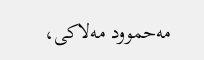مەحموود مەلاکی،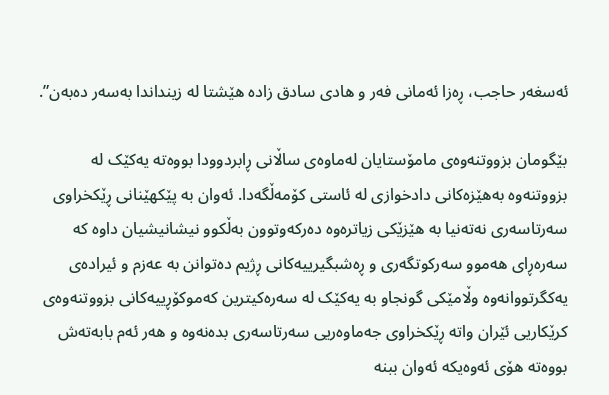ئەسغەر حاجب، ڕەزا ئەمانی فەر و هادی سادق زادە هێشتا لە زینداندا بەسەر دەبەن”.

بێگومان بزووتنەوەی مامۆستایان لەماوەی ساڵانی ڕابردوودا بووەتە یەکێک لە بزووتنەوە بەهێزەکانی دادخوازی لە ئاستی کۆمەڵگەدا. ئەوان بە پێکهێنانی ڕێکخراوی سەرتاسەری نەتەنیا بە هێزێکی زیاترەوە دەرکەوتوون بەڵکوو نیشانیشیان داوە کە سەرەڕای هەموو سەرکوتگەری و ڕەشبگیرییەکانی ڕژیم دەتوانن بە عەزم و ئیرادەی یەکگرتووانەوە وڵامێکی گونجاو بە یەکێک لە سەرەکیترین کەموکۆڕییەکانی بزووتنەوەی کرێکاریی ئێران واتە ڕێکخراوی جەماوەریی سەرتاسەری بدەنەوە و هەر ئەم بابەتەش بووەتە هۆی ئەوەیکە ئەوان ببنە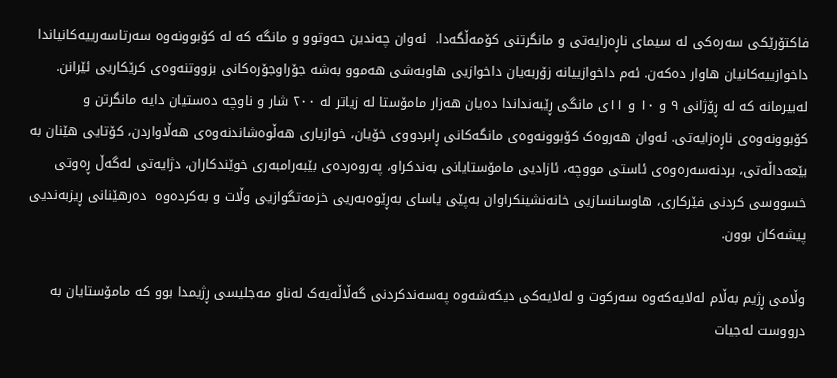فاکتۆرێکی سەرەکی لە سیمای ناڕەزایەتی و مانگرتنی کۆمەڵگەدا.  ئەوان چەندین حەوتوو و مانگە کە لە کۆبوونەوە سەرتاسەرییەکانیاندا داخوازییەکانیان هاوار دەکەن. ئەم داخوازییانە زۆربەیان داخوازیی هاوبەشی هەموو بەشە جۆراوجۆرەکانی بزووتنەوەی کرێکاریی ئێرانن. لەبیرمانە کە لە ڕۆژانی ٩ و ١٠ و ١١ی مانگی ڕێبەنداندا دەیان هەزار مامۆستا لە زیاتر لە ٢٠٠ شار و ناوچە دەستیان دایە مانگرتن و کۆبوونەوەی ناڕەزایەتی. ئەوان هەروەک کۆبوونەوەی مانگەکانی ڕابردووی خۆیان، خوازیاری هەڵوەشاندنەوەی هەڵاواردن، کۆتایی هێنان بە بێعەداڵەتی، بردنەسەرەوەی ئاستی مووچە، ئازادیی مامۆستایانی بەندکراو، پەروەردەی بێبەرامبەری خوێندکاران، دژایەتی لەگەڵ ڕەوتی خسووسی کردنی فێرکاری، هاوسانسازیی خانەنشینکراوان بەپێی یاسای بەڕێوەبەریی خزمەتگوازیی وڵات و بەکردەوە  دەرهێنانی ڕیزبەندیی پیشەکان بوون.

وڵامی ڕژیم بەڵام لەلایەکەوە سەرکوت و لەلایەکی دیکەشەوە پەسەندکردنی گەڵاڵەیەک لەناو مەجلیسی ڕژیمدا بوو کە مامۆستایان بە درووست لەجیات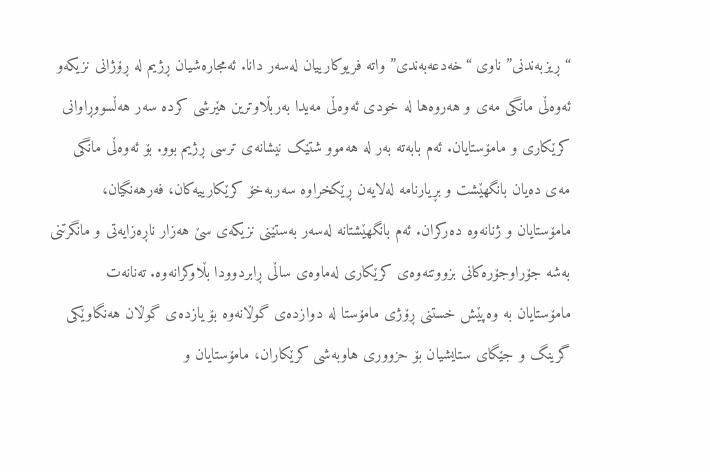“ڕیزبەندنی” ناوی “خەدعەبەندی” واتە فریوکارییان لەسەر دانا. ئەمجارەشیان ڕژیم لە ڕۆژانی نزیکەو ئەوەڵی مانگی مەی و هەروەها لە خودی ئەوەڵی مەیدا بەربڵاوترین هێرشی کردە سەر هەڵسووڕاوانی کرێکاری و مامۆستایان. ئەم بابەتە بەر لە هەموو شتێک نیشانەی ترسی ڕژیم بوو. بۆ ئەوەڵی مانگی مەی دەیان بانگهێشت و بڕیارنامە لەلایەن ڕێکخراوە سەربەخۆ کرێکارییەکان، فەرهەنگیان، مامۆستایان و ژنانەوە دەرکران. ئەم بانگهێشتانە لەسەر بەستێنی نزیکەی سێ هەزار ناڕەزایەتی و مانگرتنی بەشە جۆراوجۆرەکانی بزووتنەوەی کرێکاری لەماوەی ساڵی ڕابردوودا بڵاوکرانەوە. تەنانەت مامۆستایان بە وەپێش خستنی ڕۆژی مامۆستا لە دوازدەی گوڵانەوە بۆ یازدەی گوڵان هەنگاوێکی گرینگ و جێگای ستایشیان بۆ حزووری هاوبەشی کرێکاران، مامۆستایان و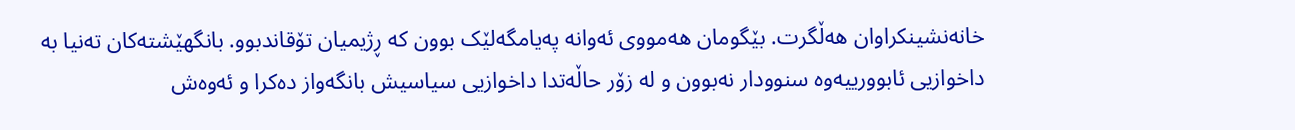خانەنشینکراوان هەڵگرت. بێگومان هەمووی ئەوانە پەیامگەلێک بوون کە ڕژیمیان تۆقاندبوو. بانگهێشتەکان تەنیا بە داخوازیی ئابوورییەوە سنوودار نەبوون و لە زۆر حاڵەتدا داخوازیی سیاسیش بانگەواز دەکرا و ئەوەش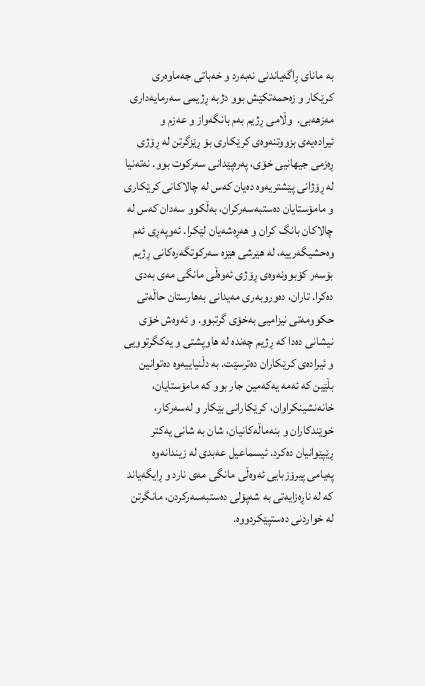بە مانای ڕاگەیاندنی نەبەرد و خەباتی جەماوەری کرێکار و زەحمەتکێش بوو دژبە ڕژیمی سەرمایەداری مەزهەبی.  وڵامی ڕژیم بەم بانگەواز و عەزم و ئیرادەیەی بزووتنەوەی کرێکاری بۆ ڕێزگرتن لە ڕۆژی ڕەزمی جیهانیی خۆی، پەرەپێدانی سەرکوت بوو. نەتەنیا لە ڕۆژانی پێشتریەوە دەیان کەس لە چالاکانی کرێکاری و مامۆستایان دەستبەسەرکران، بەڵکوو سەدان کەس لە چالاکان بانگ کران و هەڕەشەیان لێکرا. ئەوپەڕی ئەم وەحشیگەرییە، لە هێرشی هێزە سەرکوتگەرەکانی ڕژیم بۆسەر کۆبوونەوەی ڕۆژی ئەوەڵی مانگی مەی بەدی دەکرا. تاران، دەوروبەری مەیدانی بەهارستان حاڵەتی حکوومەتی نیزامیی بەخۆی گرتبوو. و ئەوەش خۆی نیشانی دەدا کە ڕژیم چەندە لە هاوپشتی و یەکگرتوویی و ئیرادەی کرێکاران دەترسێت. بە دڵنیاییەوە دەتوانین بڵێین کە ئەمە یەکەمین جار بوو کە مامۆستایان، خانەنشینکراوان، کرێکارانی بێکار و لەسەرکار، خوێندکاران و بنەماڵەکانیان، شان بە شانی یەکتر ڕێپێوانیان دەکرد. ئیسماعیل عەبدی لە زیندانەوە پەیامی پیرۆزبایی ئەوەڵی مانگی مەی نارد و ڕایگەیاند کە لە ناڕەزایەتی بە شەپۆلی دەستبەسەرکردن، مانگرتن لە خواردنی دەستپێکردووە.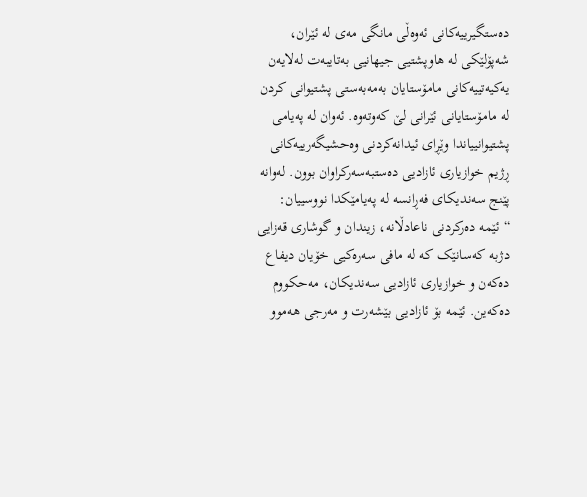دەستگیرییەکانی ئەوەڵی مانگی مەی لە ئێران، شەپۆلێکی لە هاوپشتیی جیهانیی بەتایبەت لەلایەن یەکیەتییەکانی مامۆستایان بەمەبەستی پشتیوانی کردن لە مامۆستایانی ئێرانی لێ کەوتەوە. ئەوان لە پەیامی پشتیوانییاندا وێڕای ئیدانەکردنی وەحشیگەرییەکانی ڕژیم خوازیاری ئازادیی دەستبەسەرکراوان بوون. لەوانە پێنج سەندیکای فەڕانسە لە پەیامێکدا نووسییان: “ئێمە دەرکردنی ناعادڵانە، زیندان و گوشاری قەزایی دژبە کەسانێک کە لە مافی سەرەکیی خۆیان دیفاع دەکەن و خوازیاری ئازادیی سەندیکان، مەحکووم دەکەین. ئێمە بۆ ئازادیی بێشەرت و مەرجی هەموو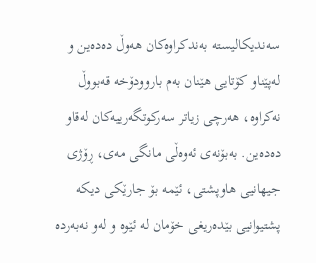سەندیکالیستە بەندکراوەکان هەوڵ دەدەین و لەپێناو کۆتایی هێنان بەم باروودۆخە قەبووڵ نەکراوە، هەرچی زیاتر سەرکوتگەرییەکان لەقاو دەدەین. بەبۆنەی ئەوەڵی مانگی مەی، ڕۆژی جیهانیی هاوپشتی، ئێمە بۆ جارێکی دیکە پشتیوانیی بێدەریغی خۆمان لە ئێوە و لەو نەبەردە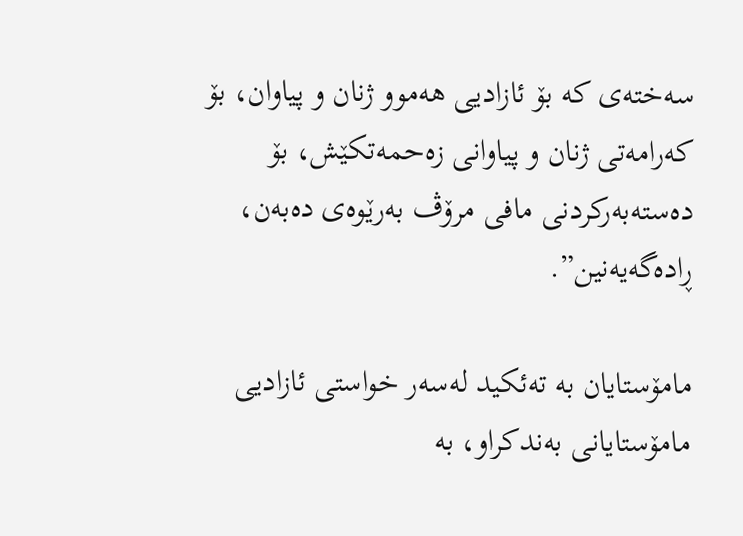سەختەی کە بۆ ئازادیی هەموو ژنان و پیاوان، بۆ کەرامەتی ژنان و پیاوانی زەحمەتکێش، بۆ دەستەبەرکردنی مافی مرۆڤ بەرێوەی دەبەن، ڕادەگەیەنین”.

مامۆستایان بە تەئکید لەسەر خواستی ئازادیی مامۆستایانی بەندکراو، بە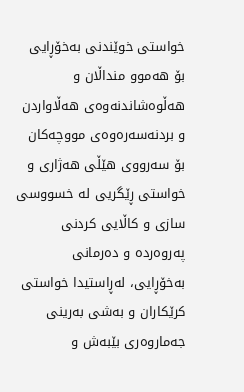خواستی خوێندنی بەخۆڕایی بۆ هەموو منداڵان و هەڵوەشاندنەوەی هەڵاواردن و بردنەسەرەوەی مووچەکان بۆ سەرووی هێڵی هەژاری و خواستی ڕێگریی لە خسووسی سازی و کاڵایی کردنی پەروەردە و دەرمانی بەخۆڕایی، لەڕاستیدا خواستی کرێکاران و بەشی بەرینی جەماروەری بێبەش و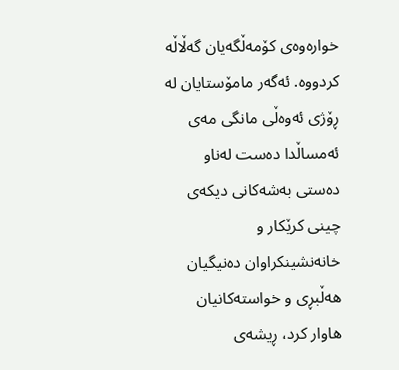خوارەوەی کۆمەڵگەیان گەڵاڵە کردووە. ئەگەر مامۆستایان لە ڕۆژی ئەوەڵی مانگی مەی ئەمساڵدا دەست لەناو دەستی بەشەکانی دیکەی چینی کرێکار و خانەنشینکراوان دەنیگیان هەڵبڕی و خواستەکانیان هاوار کرد، ڕیشەی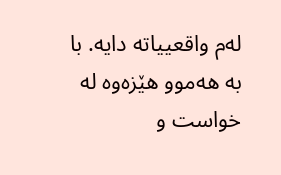لەم واقعییاتە دایە. با بە هەموو هێزەوە لە خواست و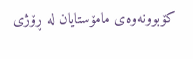کۆبوونەوەی مامۆستایان لە ڕۆژی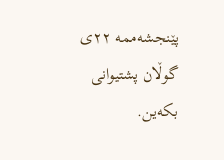پێنجشەممە ٢٢ی گوڵان پشتیوانی بکەین.